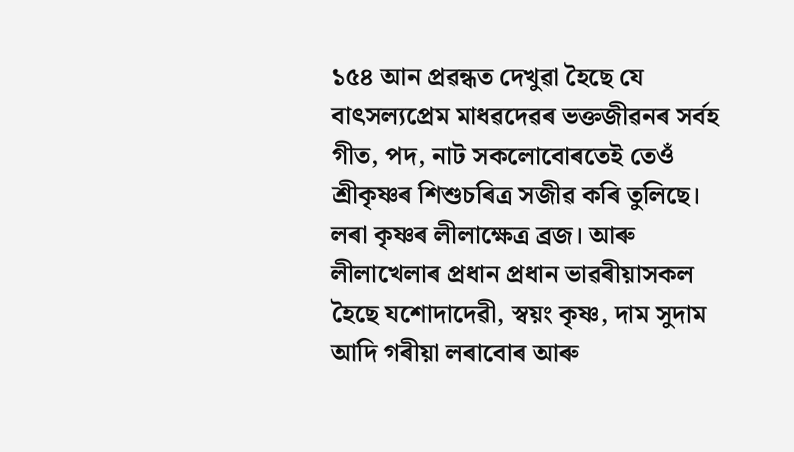১৫৪ আন প্ৰৱন্ধত দেখুৱা হৈছে যে বাৎসল্যপ্ৰেম মাধৱদেৱৰ ভক্তজীৱনৰ সৰ্বহ গীত, পদ, নাট সকলোবোৰতেই তেওঁ শ্ৰীকৃষ্ণৰ শিশুচৰিত্ৰ সজীৱ কৰি তুলিছে। লৰা কৃষ্ণৰ লীলাক্ষেত্ৰ ব্ৰজ। আৰু লীলাখেলাৰ প্ৰধান প্ৰধান ভাৱৰীয়াসকল হৈছে যশোদাদেৱী, স্বয়ং কৃষ্ণ, দাম সুদাম আদি গৰীয়া লৰাবোৰ আৰু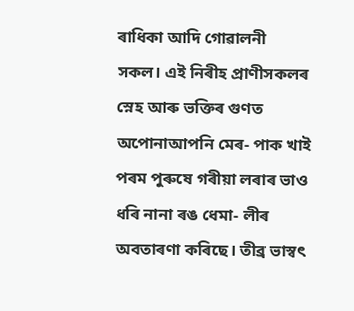ৰাধিকা আদি গোৱালনী সকল। এই নিৰীহ প্ৰাণীসকলৰ স্নেহ আৰু ভক্তিৰ গুণত অপোনাআপনি মেৰ- পাক খাই পৰম পুৰুষে গৰীয়া লৰাৰ ভাও ধৰি নানা ৰঙ ধেমা- লীৰ অবতাৰণা কৰিছে। তীব্ৰ ভাস্বৎ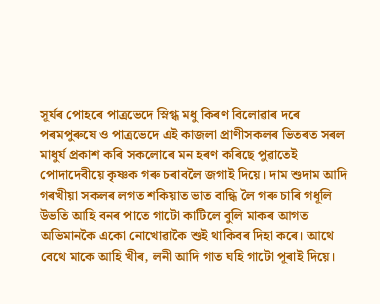সূৰ্যৰ পোহৰে পাত্ৰভেদে স্নিগ্ধ মধু কিৰণ বিলোৱাৰ দৰে পৰমপুৰুষে ও পাত্ৰভেদে এই কাজলা প্ৰাণীসকলৰ ভিতৰত সৰল মাধুৰ্য প্ৰকাশ কৰি সকলোৰে মন হৰণ কৰিছে পুৱাতেই পোদাদেবীয়ে কৃষ্ণক গৰু চৰাবলৈ জগাই দিয়ে। দাম শুদাম আদি গৰখীয়া সকলৰ লগত শকিয়াত ভাত বান্ধি লৈ গৰু চাৰি গধূলি উভতি আহি বনৰ পাতে গাটো কাটিলে বুলি মাকৰ আগত অভিমানকৈ একো নোখোৱাকৈ শুই থাকিবৰ দিহা কৰে। আথে বেথে মাকে আহি খীৰ, লনী আদি গাত ঘহি গাটো পূৰাই দিয়ে।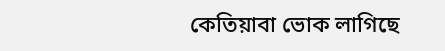কেতিয়াবা ভোক লাগিছে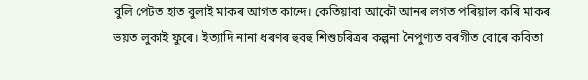বুলি পেটত হাত বুলাই মাকৰ আগত কান্দে। কেতিয়াবা আকৌ আনৰ লগত পৰিয়াল কৰি মাকৰ ভয়ত লুকাই ফুৰে। ইত্যাদি নানা ধৰণৰ হুবহু শিশুচৰিত্ৰৰ কল্পনা নৈপুণ্যত বৰগীত বোৰে কবিতা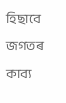হিছাবে জগতৰ কাব্য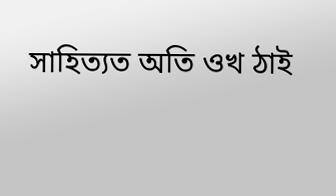সাহিত্যত অতি ওখ ঠাই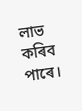লাভ কৰিব পাৰে।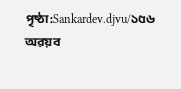পৃষ্ঠা:Sankardev.djvu/১৫৬
অৱয়ব